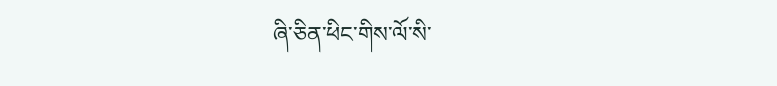ཞི་ཅིན་ཕིང་གིས་ལོ་སི་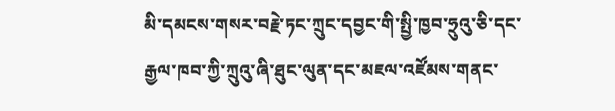མི་དམངས་གསར་བརྗེ་ཏང་ཀྲུང་དབྱང་གི་སྤྱི་ཁྱབ་ཧྲུའུ་ཅི་དང་རྒྱལ་ཁབ་ཀྱི་ཀྲུའུ་ཞི་ཐུང་ལུན་དང་མཇལ་འཛོམས་གནང་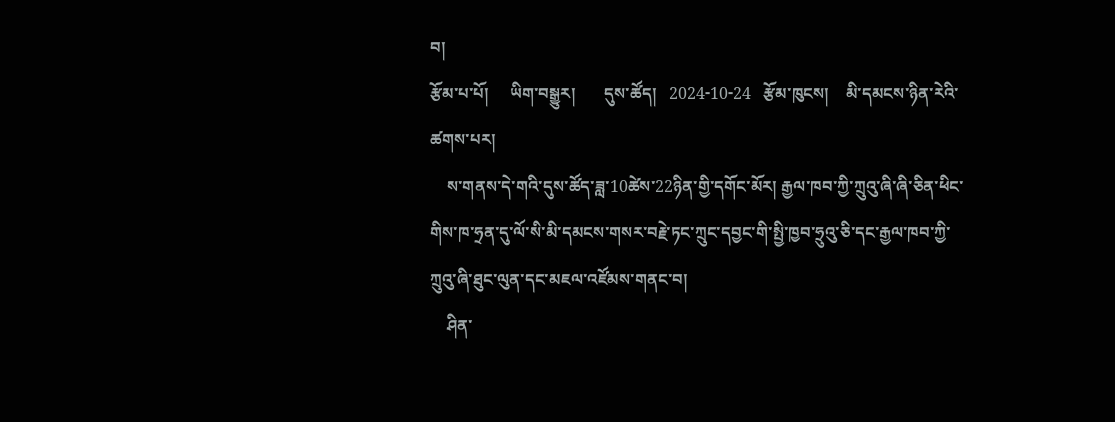བ།
རྩོམ་པ་པོ།     ཡིག་བསྒྱུར།       དུས་ཚོད།   2024-10-24   རྩོམ་ཁུངས།    མི་དམངས་ཉིན་རེའི་ཚགས་པར།
    ས་གནས་དེ་གའི་དུས་ཚོད་ཟླ་10ཚེས་22ཉིན་གྱི་དགོང་མོར། རྒྱལ་ཁབ་ཀྱི་ཀྲུའུ་ཞི་ཞི་ཅིན་ཕིང་གིས་ཁ་ཧྲན་དུ་ལོ་སི་མི་དམངས་གསར་བརྗེ་ཏང་ཀྲུང་དབྱང་གི་སྤྱི་ཁྱབ་ཧྲུའུ་ཅི་དང་རྒྱལ་ཁབ་ཀྱི་ཀྲུའུ་ཞི་ཐུང་ལུན་དང་མཇལ་འཛོམས་གནང་བ།
    ཤིན་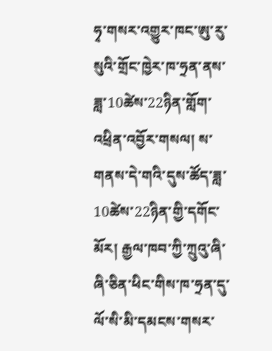ཧྭ་གསར་འགྱུར་ཁང་ཨུ་རུ་སུའི་གྲོང་ཁྱེར་ཁ་ཧྲན་ནས་ཟླ་10ཚེས་22ཉིན་གློག་འཕྲིན་འབྱོར་གསལ། ས་གནས་དེ་གའི་དུས་ཚོད་ཟླ་10ཚེས་22ཉིན་གྱི་དགོང་མོར། རྒྱལ་ཁབ་ཀྱི་ཀྲུའུ་ཞི་ཞི་ཅིན་ཕིང་གིས་ཁ་ཧྲན་དུ་ལོ་སི་མི་དམངས་གསར་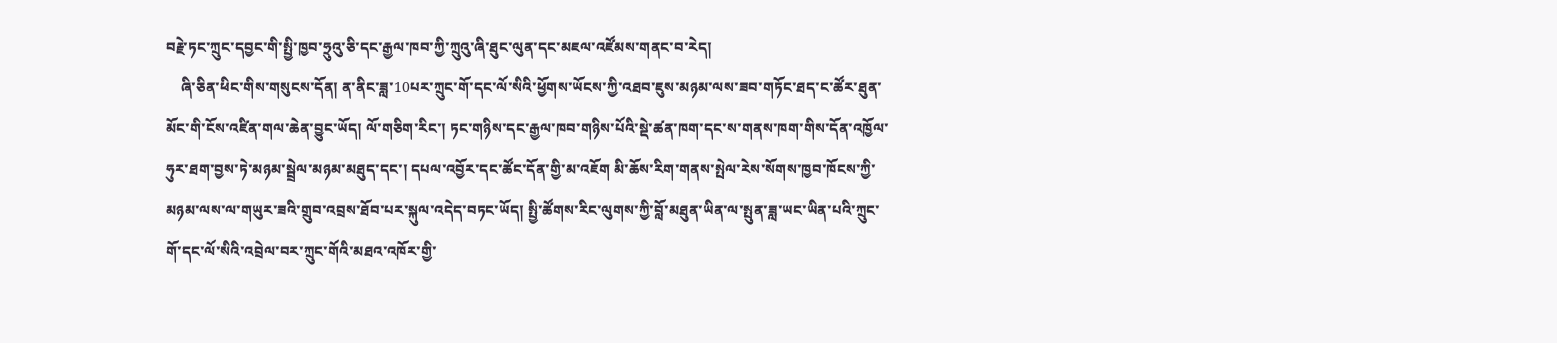བརྗེ་ཏང་ཀྲུང་དབྱང་གི་སྤྱི་ཁྱབ་ཧྲུའུ་ཅི་དང་རྒྱལ་ཁབ་ཀྱི་ཀྲུའུ་ཞི་ཐུང་ལུན་དང་མཇལ་འཛོམས་གནང་བ་རེད།
    ཞི་ཅིན་ཕིང་གིས་གསུངས་དོན། ན་ནིང་ཟླ་10པར་ཀྲུང་གོ་དང་ལོ་སིའི་ཕྱོགས་ཡོངས་ཀྱི་འཐབ་ཇུས་མཉམ་ལས་ཟབ་གཏོང་ཐད་ང་ཚོར་ཐུན་མོང་གི་ངོས་འཛིན་གལ་ཆེན་བྱུང་ཡོད། ལོ་གཅིག་རིང་། ཏང་གཉིས་དང་རྒྱལ་ཁབ་གཉིས་པོའི་སྡེ་ཚན་ཁག་དང་ས་གནས་ཁག་གིས་དོན་འཁྱོལ་ཧུར་ཐག་བྱས་ཏེ་མཉམ་སྦྲེལ་མཉམ་མཐུད་དང་། དཔལ་འབྱོར་དང་ཚོང་དོན་གྱི་མ་འཇོག མི་ཆོས་རིག་གནས་སྤེལ་རེས་སོགས་ཁྱབ་ཁོངས་ཀྱི་མཉམ་ལས་ལ་གཡུར་ཟའི་གྲུབ་འབྲས་ཐོབ་པར་སྐུལ་འདེད་བཏང་ཡོད། སྤྱི་ཚོགས་རིང་ལུགས་ཀྱི་བློ་མཐུན་ཡིན་ལ་སྤུན་ཟླ་ཡང་ཡིན་པའི་ཀྲུང་གོ་དང་ལོ་སིའི་འབྲེལ་བར་ཀྲུང་གོའི་མཐའ་འཁོར་གྱི་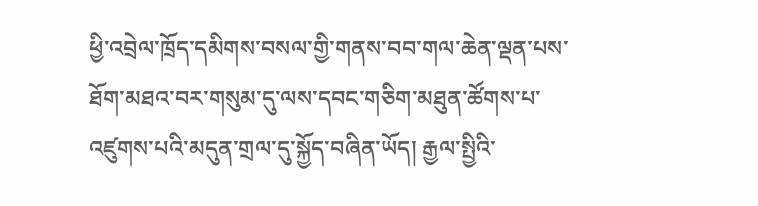ཕྱི་འབྲེལ་ཁྲོད་དམིགས་བསལ་གྱི་གནས་བབ་གལ་ཆེན་ལྡན་པས་ཐོག་མཐའ་བར་གསུམ་དུ་ལས་དབང་གཅིག་མཐུན་ཚོགས་པ་འཛུགས་པའི་མདུན་གྲལ་དུ་སྐྱོད་བཞིན་ཡོད། རྒྱལ་སྤྱིའི་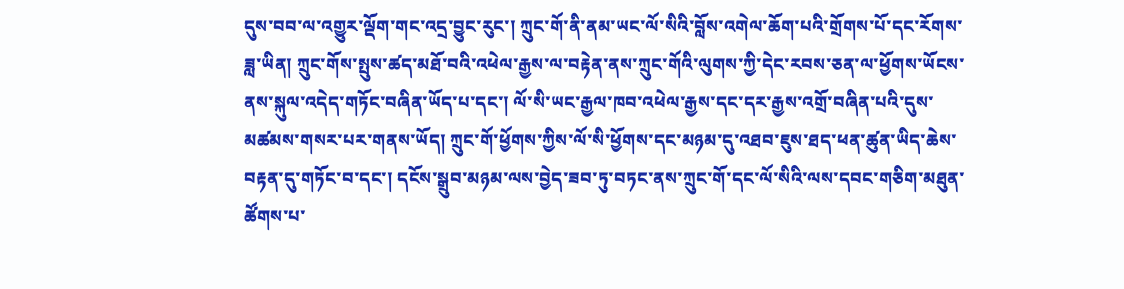དུས་བབ་ལ་འགྱུར་ལྡོག་གང་འདྲ་བྱུང་རུང་། ཀྲུང་གོ་ནི་ནམ་ཡང་ལོ་སིའི་བློས་འགེལ་ཆོག་པའི་གྲོགས་པོ་དང་རོགས་ཟླ་ཡིན། ཀྲུང་གོས་སྤུས་ཚད་མཐོ་བའི་འཕེལ་རྒྱས་ལ་བརྟེན་ནས་ཀྲུང་གོའི་ལུགས་ཀྱི་དེང་རབས་ཅན་ལ་ཕྱོགས་ཡོངས་ནས་སྐུལ་འདེད་གཏོང་བཞིན་ཡོད་པ་དང་། ལོ་སི་ཡང་རྒྱལ་ཁབ་འཕེལ་རྒྱས་དང་དར་རྒྱས་འགྲོ་བཞིན་པའི་དུས་མཚམས་གསར་པར་གནས་ཡོད། ཀྲུང་གོ་ཕྱོགས་ཀྱིས་ལོ་སི་ཕྱོགས་དང་མཉམ་དུ་འཐབ་ཇུས་ཐད་ཕན་ཚུན་ཡིད་ཆེས་བརྟན་དུ་གཏོང་བ་དང་། དངོས་སྒྲུབ་མཉམ་ལས་བྱེད་ཟབ་ཏུ་བཏང་ནས་ཀྲུང་གོ་དང་ལོ་སིའི་ལས་དབང་གཅིག་མཐུན་ཚོགས་པ་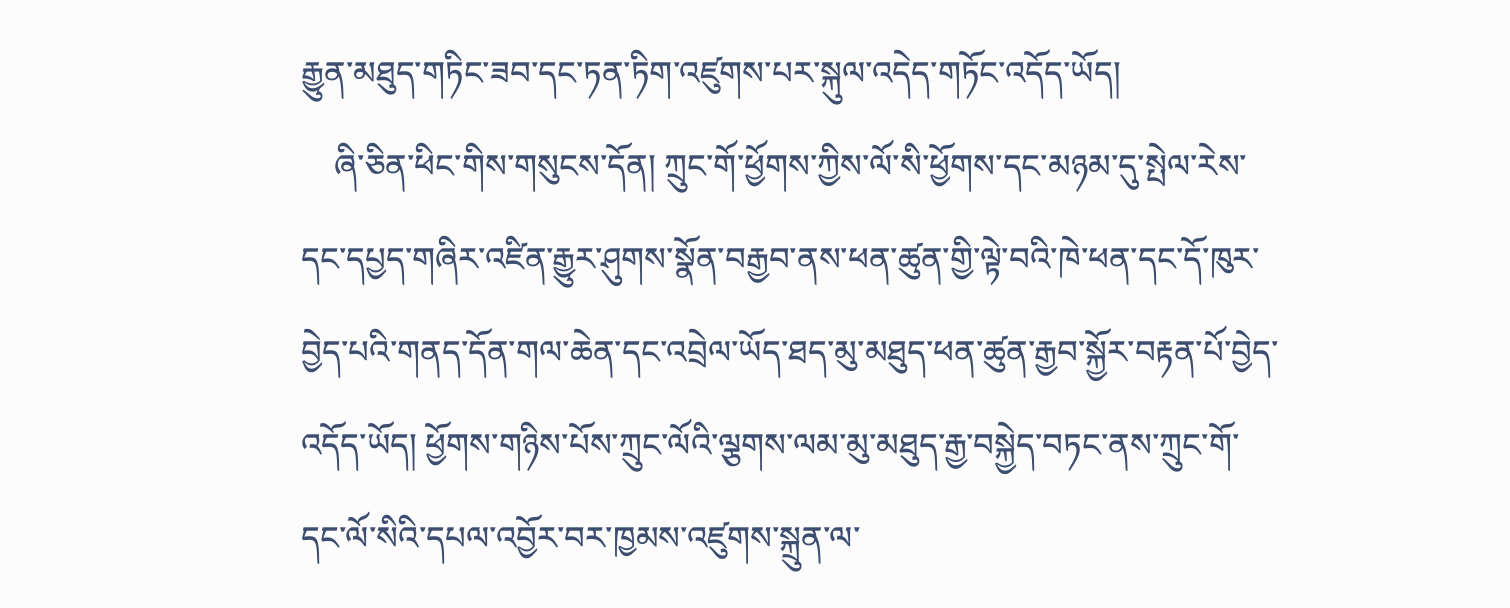རྒྱུན་མཐུད་གཏིང་ཟབ་དང་ཏན་ཏིག་འཛུགས་པར་སྐུལ་འདེད་གཏོང་འདོད་ཡོད།
    ཞི་ཅིན་ཕིང་གིས་གསུངས་དོན། ཀྲུང་གོ་ཕྱོགས་ཀྱིས་ལོ་སི་ཕྱོགས་དང་མཉམ་དུ་སྤེལ་རེས་དང་དཔྱད་གཞིར་འཛིན་རྒྱུར་ཤུགས་སྣོན་བརྒྱབ་ནས་ཕན་ཚུན་གྱི་ལྟེ་བའི་ཁེ་ཕན་དང་དོ་ཁུར་བྱེད་པའི་གནད་དོན་གལ་ཆེན་དང་འབྲེལ་ཡོད་ཐད་མུ་མཐུད་ཕན་ཚུན་རྒྱབ་སྐྱོར་བརྟན་པོ་བྱེད་འདོད་ཡོད། ཕྱོགས་གཉིས་པོས་ཀྲུང་ལོའི་ལྕགས་ལམ་མུ་མཐུད་རྒྱ་བསྐྱེད་བཏང་ནས་ཀྲུང་གོ་དང་ལོ་སིའི་དཔལ་འབྱོར་བར་ཁྱམས་འཛུགས་སྐྲུན་ལ་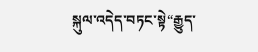སྐུལ་འདེད་བཏང་སྟེ“རྒྱུད་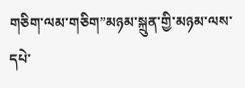གཅིག་ལམ་གཅིག”མཉམ་སྐྲུན་གྱི་མཉམ་ལས་དཔེ་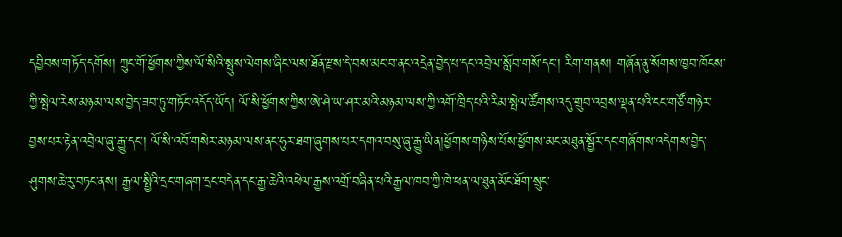དབྱིབས་གཏོད་དགོས། ཀྲུང་གོ་ཕྱོགས་ཀྱིས་ལོ་སིའི་སྤུས་ལེགས་ཞིང་ལས་ཐོན་རྫས་དེ་བས་མང་བ་ནང་འདྲེན་བྱེད་པ་དང་འབྲེལ་སློབ་གསོ་དང་། རིག་གནས། གཞོན་ནུ་སོགས་ཁྱབ་ཁོངས་ཀྱི་སྤེལ་རེས་མཉམ་ལས་བྱེད་ཟབ་ཏུ་གཏོང་འདོད་ཡོད། ལོ་སི་ཕྱོགས་ཀྱིས་ཨེ་ཤེ་ཡ་ཤར་མའི་མཉམ་ལས་ཀྱི་འགོ་ཁྲིད་པའི་རིམ་སྤེལ་ཚོགས་འདུ་གྲུབ་འབྲས་ལྡན་པའི་ངང་གཙོ་གཉེར་བྱས་པར་རྟེན་འབྲེལ་ཞུ་རྒྱུ་དང་། ལོ་སི་འབོ་གསེར་མཉམ་ལས་ནང་ཧུར་ཐག་ཞུགས་པར་དགའ་བསུ་ཞུ་རྒྱུ་ཡིན།ཕྱོགས་གཉིས་པོས་ཕྱོགས་མང་མཐུན་སྦྱོར་དང་གཞོགས་འདེགས་བྱེད་ཤུགས་ཆེ་རུ་བཏང་ནས། རྒྱལ་སྤྱིའི་དྲང་གཞག་དྲང་བདེན་དང་རྒྱ་ཆེའི་འཕེལ་རྒྱས་འགྲོ་བཞིན་པའི་རྒྱལ་ཁབ་ཀྱི་ཁེ་ཕན་ལ་ཐུན་མོང་ཐོག་སྲུང་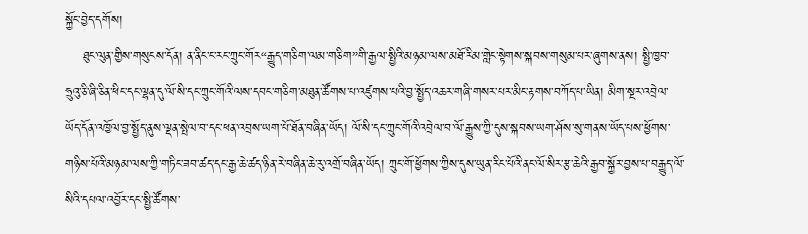སྐྱོང་བྱེད་དགོས།
    ཐུང་ལུན་གྱིས་གསུངས་དོན། ན་ནིང་ང་རང་ཀྲུང་གོར“རྒྱུད་གཅིག་ལམ་གཅིག”གི་རྒྱལ་སྤྱིའི་མཉམ་ལས་མཐོ་རིམ་གླེང་སྟེགས་སྐབས་གསུམ་པར་ཞུགས་ནས། སྤྱི་ཁྱབ་ཧྲུའུ་ཅི་ཞི་ཅིན་ཕིང་དང་ལྷན་དུ་ལོ་སི་དང་ཀྲུང་གོའི་ལས་དབང་གཅིག་མཐུན་ཚོགས་པ་འཛུགས་པའི་བྱ་སྤྱོད་འཆར་གཞི་གསར་པར་མིང་རྟགས་བཀོད་པ་ཡིན། མིག་སྔར་འབྲེལ་ཡོད་དོན་འཁྱོལ་བྱ་སྤྱོད་ནུས་ལྡན་སྤེལ་བ་དང་ཕན་འབྲས་ཡག་པོ་ཐོན་བཞིན་ཡོད། ལོ་སི་དང་ཀྲུང་གོའི་འབྲེལ་བ་ལོ་རྒྱུས་ཀྱི་དུས་སྐབས་ཡག་ཤོས་སུ་གནས་ཡོད་པས་ཕྱོགས་གཉིས་པོའི་མཉམ་ལས་ཀྱི་གཏིང་ཟབ་ཚད་དང་རྒྱ་ཆེ་ཚད་ཉིན་རེ་བཞིན་ཆེ་རུ་འགྲོ་བཞིན་ཡོད། ཀྲུང་གོ་ཕྱོགས་ཀྱིས་དུས་ཡུན་རིང་པོའི་ནང་ལོ་སིར་རྩ་ཆེའི་རྒྱབ་སྐྱོར་བྱས་པ་བརྒྱུད་ལོ་སིའི་དཔལ་འབྱོར་དང་སྤྱི་ཚོགས་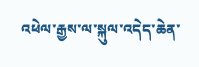འཕེལ་རྒྱས་ལ་སྐུལ་འདེད་ཆེན་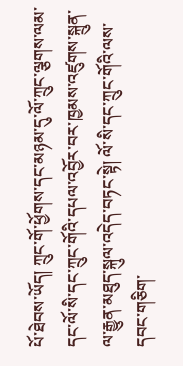པོ་ཐེབས་ཡོད། ཀྲུང་གོ་ཕྱོགས་དང་མཉམ་དུ་ལོ་ཀྲུང་ལྕགས་ལམ་དང་ལོ་སི་དང་ཀྲུང་གོའི་དཔལ་འབྱོར་བར་ཁྱམས་འཛུགས་སྐྲུན་ལ་རྒྱུན་མཐུད་སྐུལ་འདེད་བཏང་སྟེ། ལོ་སི་དང་ཀྲུང་གོའི་ལས་དབང་གཅིག་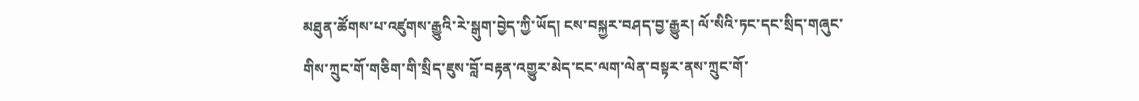མཐུན་ཚོགས་པ་འཛུགས་རྒྱུའི་རེ་སྒུག་བྱེད་ཀྱི་ཡོད། ངས་བསྐྱར་བཤད་བྱ་རྒྱུར། ལོ་སིའི་ཏང་དང་སྲིད་གཞུང་གིས་ཀྲུང་གོ་གཅིག་གི་སྲིད་ཇུས་བློ་བརྟན་འགྱུར་མེད་ངང་ལག་ལེན་བསྟར་ནས་ཀྲུང་གོ་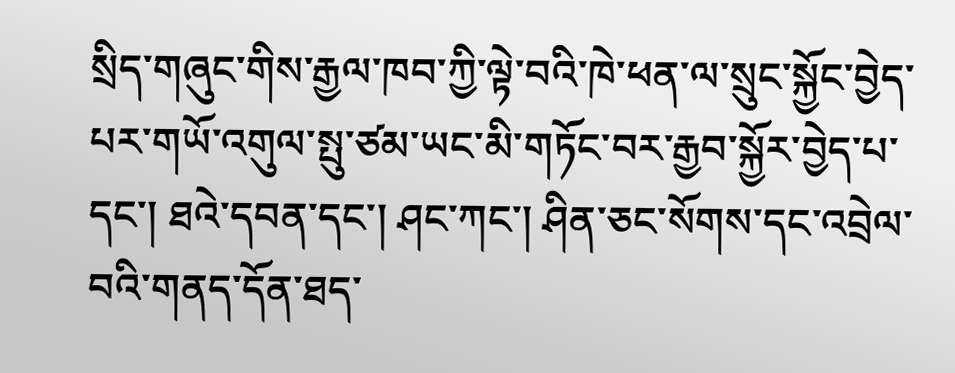སྲིད་གཞུང་གིས་རྒྱལ་ཁབ་ཀྱི་ལྟེ་བའི་ཁེ་ཕན་ལ་སྲུང་སྐྱོང་བྱེད་པར་གཡོ་འགུལ་སྤུ་ཙམ་ཡང་མི་གཏོང་བར་རྒྱབ་སྐྱོར་བྱེད་པ་དང་། ཐའེ་དབན་དང་། ཤང་ཀང་། ཤིན་ཅང་སོགས་དང་འབྲེལ་བའི་གནད་དོན་ཐད་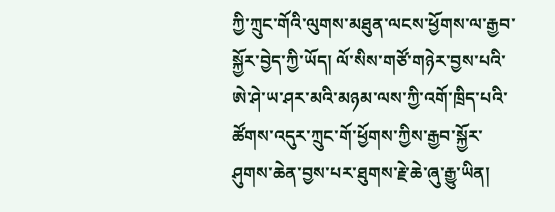ཀྱི་ཀྲུང་གོའི་ལུགས་མཐུན་ལངས་ཕྱོགས་ལ་རྒྱབ་སྐྱོར་བྱེད་ཀྱི་ཡོད། ལོ་སིས་གཙོ་གཉེར་བྱས་པའི་ཨེ་ཤེ་ཡ་ཤར་མའི་མཉམ་ལས་ཀྱི་འགོ་ཁྲིད་པའི་ཚོགས་འདུར་ཀྲུང་གོ་ཕྱོགས་ཀྱིས་རྒྱབ་སྐྱོར་ཤུགས་ཆེན་བྱས་པར་ཐུགས་རྗེ་ཆེ་ཞུ་རྒྱུ་ཡིན།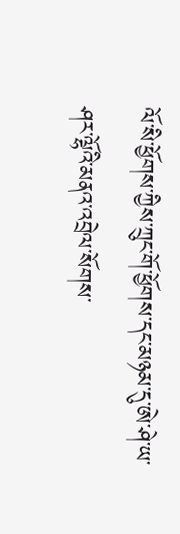ལོ་སི་ཕྱོགས་ཀྱིས་ཀྲུང་གོ་ཕྱོགས་དང་མཉམ་དུ་ཨེ་ཤེ་ཡ་ཤར་ལྷོའི་མནའ་འབྲེལ་སོགས་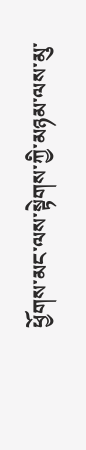ཕྱོགས་མང་ལས་སྟེགས་ཀྱི་མཉམ་ལས་མུ་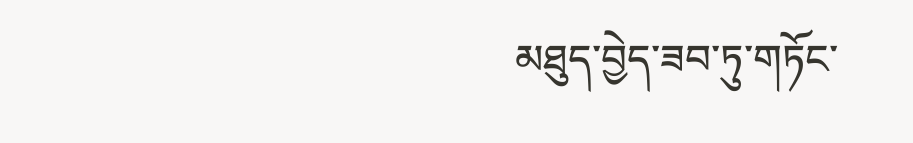མཐུད་བྱེད་ཟབ་ཏུ་གཏོང་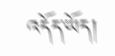འདོད་ཡོད།